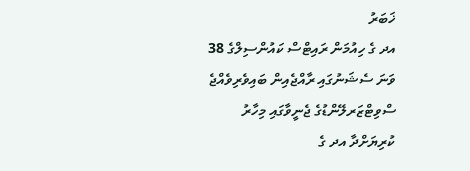ޚަބަރު
އދ ގެ ހިއުމަން ރައިޓްސް ކައުންސިލްގެ 38 ވަނަ ސެޝަނުގައި ރާއްޖެއިން ބައިވެރިވެއްޖެ
ސްވިޓްޒަރލޭންޑުގެ ޖެނީވާގައި މިހާރު ކުރިޔަށްދާ އދ ގެ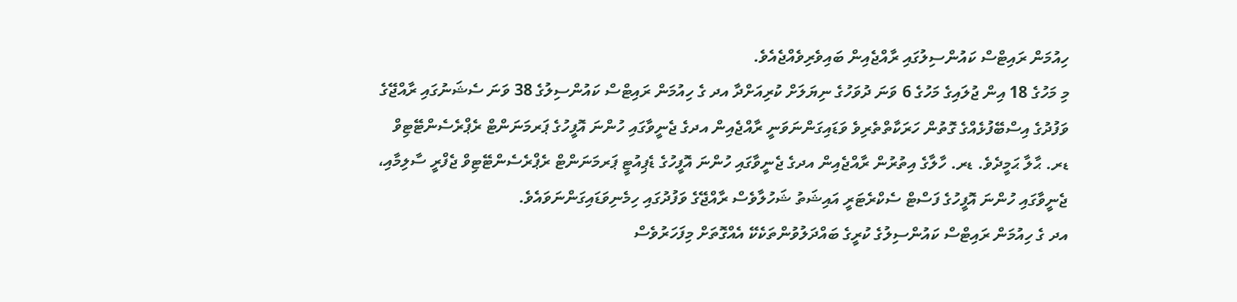ހިއުމަން ރައިޓްސް ކައުންސިލުގައި ރާއްޖެއިން ބައިވެރިވެއްޖެއެވެ.
މި މަހުގެ 18 އިން ޖުލައިގެ މަހުގެ 6 ވަނަ ދުވަހުގެ ނިޔަލަށް ކުރިއަށްދާ އދ ގެ ހިއުމަން ރައިޓްސް ކައުންސިލުގެ 38 ވަނަ ސެޝަނުގައި ރާއްޖޭގެ ވަފުދުގެ އިސްބޭފުޅެއްގެ ގޮތުން ހަރަކާތްތެރިވެ ވަޑައިގަންނަވަނީ ރާއްޖެއިން އދގެ ޖެނީވާގައި ހުންނަ އޮފީހުގެ ޕަރމަނަންޓް ރެޕްރެސެންޓޭޓިވް ޑރ. ޙާލާ ޙަމީދެވެ. ޑރ. ހާލާގެ އިތުރުން ރާއްޖެއިން އދގެ ޖެނީވާގައި ހުންނަ އޮފީހުގެ ޑެޕިއުޓީ ޕަރމަނަންޓް ރެޕްރެސެންޓޭޓިވް ޖެފްރީ ސާލިމާއި، ޖެނީވާގައި ހުންނަ އޮފީހުގެ ފަސްޓް ސެކްރެޓަރީ އައިޝަތު ޝަހުލާވެސް ރާއްޖޭގެ ވަފުދުގައި ހިމެނިވަޑައިގަންނަވައެވެ.
އދ ގެ ހިއުމަން ރައިޓްސް ކައުންސިލުގެ ކުރީގެ ބައްދަލުވުންތަކެކޭ އެއްގޮތަށް މިފަހަރުވެސް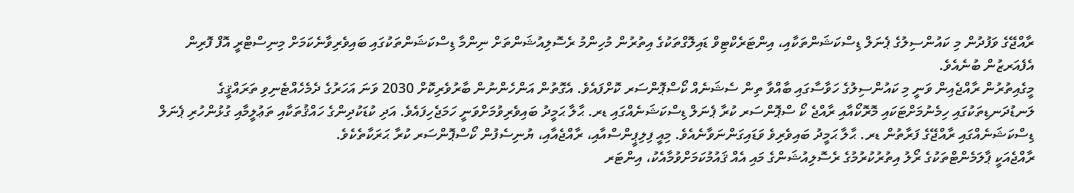ރާއްޖޭގެ ވަފުދުން މި ކައުންސިލުގެ ޕެނަލް ޑިސްކަޝަންތަކާއި، އިންޓަރެކްޓިވް ޑައިލޮގްތަކުގެ އިތުރުން މުހިންމު ރެސޮލިއުޝަންތަށް ނިންމާ ޑިސްކަޝަންތަކުގައި ބައިވެރިވާނެކަމަށް މިނިސްޓްރީ އޮފް ފޮރިން އެފެއަރޒުން ބުނެއެވެ.
މީގެއިތުރުން ރާއްޖެއިން ވަނީ މި ކައުންސިލުގެ ހަވާސާގައި ބާއްވާ ތިން ސެޝަނެއް ކޯސްޕޮންސަރ ކޮށްފައެވެ. އެގޮތުން އަންހެންނުން ބާރުވެރިކޮށް 2030 ވަނަ އަހަރުގެ ދެމެހެއްޓެނިވި ތަރައްޤީގެ ލަނޑުދަނޑިތަކުގައި ހިމެނުމަށްޓަކައި މޮރޮކޯއާއި ރާއްޖެ ކޯ ސްޕޮންސަރ ކުރާ ޕެނަލް ޑިސްކަޝަނެއްގައި ޑރ. ޙާލާ ޙަމީދު ބައިވެރިވުމަށްވަނީ ހަމަޖެހިފައެވެ. އަދި ކުޑަކުދިންގެ ހައްޤުތަކާއި ތަޢުލީމާއި ގުޅުންހުރި ޕެނަލް ޑިސްކަޝަނެއްގައި ރާއްޖޭގެ ފަރާތުން ޑރ. ޙާލާ ޙަމީދު ބައިވެރިވެ ވަޑައިގަންނަވާނެއެވެ. މިއީ ފިލިޕީންސްއާއި، ރާއްޖެއާއި، ޔުނިސެފުން ކޯސްޕޮންސަރ ކުރާ ޙަރަކާތެކެވެ.
ރާއްޖެއަކީ ޕާލަމެންޓްތަކުގެ ރޯލު އިތުރުކުރުމުގެ ރެސޮލިއުޝަންގެ މައި އެއް ޤައުމުކަމަށްވުމާއެކު، އިންޓަރ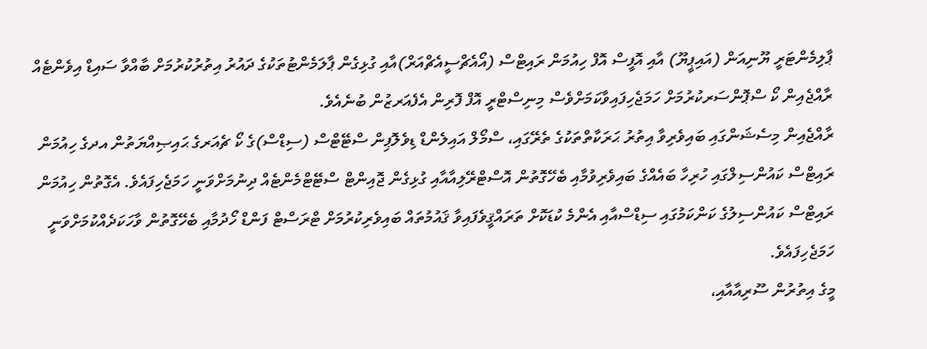ޕާލިމެންޓަރީ ޔޫނިއަން (އައިޕީޔޫ) އާއި އޮފީސް އޮފް ހިއުމަން ރައިޓްސް (އޯއެޗްސީއެޗްއަރް)އާއި ގުޅިގެން ޕާލަމެންޓުތަކުގެ ދައުރު އިތުރުކުރުމަށް ބާއްވާ ސައިޑް އިވެންޓެއް ރާއްޖެއިން ކޯ ސްޕޮންސަރކުރުމަށް ހަމަޖެހިފައިވާކަމަށްވެސް މިނިސްޓްރީ އޮފް ފޮރިން އެފެއަރޒުން ބުނެއެވެ.
ރާއްޖެއިން މިސެޝަންގައި ބައިވެރިވާ އިތުރު ޙަރަކާތްތަކުގެ ތެރޭގައި، ސްމޯލް އައިލެންޑް ޑިވެލޮޕިން ސްޓޭޓްސް (ސިޑްސް)ގެ ކޯ ޗެއަރގެ ޙައިޞިއްޔަތުން އދގެ ހިއުމަން ރައިޓްސް ކައުންސިލްގައި ހުރިހާ ބައެއްގެ ބައިވެރިވުމާއި ބެހޭގޮތުން އޮސްޓްރޭލިއާއާއި ގުޅިގެން ޖޮއިންޓް ސްޓޭޓްމެންޓެއް ދިނުމަށްވަނީ ހަމަޖެހިފައެވެ. އެގޮތުން ހިއުމަން ރައިޓްސް ކައުންސިލުގެ ކަންކަމުގައި ސިޑްސްއާއި އެންމެ ކުޑަކޮށް ތަރައްޤީވެފައިވާ ޤައުމުތައް ބައިވެރިކުރުމަށް ޓްރަސްޓް ފަންޑް ހޯދުމާއި ބެހޭގޮތުން ވާހަކަދެއްކުމަށްވަނީ ހަމަޖެހިފައެވެ.
މީގެ އިތުރުން ސޫރިއާއާއި،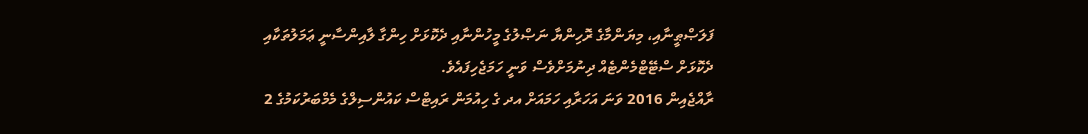ފަލަޞްޠީނާއި، މިޔަންމާގެ ރޮހިންޔާ ނަޞްލުގެ މީހުންނާއި ދެކޮޅަށް ހިންގާ ލާއިންސާނީ ޢަމަލުތަކާއި ދެކޮޅަށް ސްޓޭޓްމެންޓެއް ދިނުމަށްވެސް ވަނީ ހަމަޖެހިފައެވެ.
ރާއްޖެއިން 2016 ވަނަ އަހަރާއި ހަމައަށް އދ ގެ ހިއުމަން ރައިޓްސް ކައުންސިލްގެ މެމްބަރުކަމުގެ 2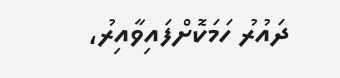ދައުރު ހަމަކޮށްފައިވާއިރު،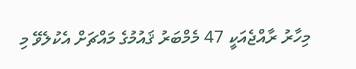މިހާރު ރާއްޖެއަކީ 47 މެމްބަރު ޤައުމުގެ މައްޗަށް އެކުލެވޭ މި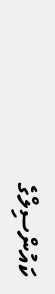ކައުންސިލްގެ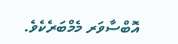އޮބްސާވަރ މެމްބަރެކެވެ.